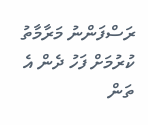ރަސްފަންނު މަރާމާތު ކުރުމަށް ފަހު ދެން އެ ތަން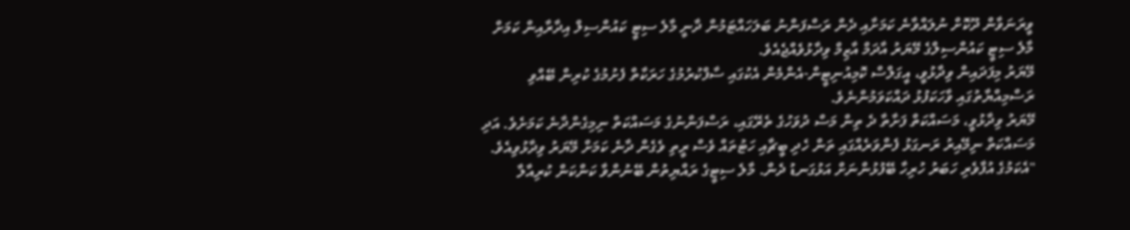ވީރަނަވާން ދޫކޮށް ނުލައްވާނެ ކަމަށާއި ދެން ރަސްފަންނު ބަލަހައްޓަމުން ދާނީ މާލެ ސިޓީ ކައުންސިލް އިދާރާއިން ކަމަށް މާލެ ސިޓީ ކައުންސިލްގެ މޭޔަރު އާދަމް އާޒިމް ވިދާޅުވެއްޖެއެވެ.
މޭޔަރު މިފަދައިން ވިދާޅުވީ، އީގަލްސް ކޮމިއުނިޓީން-އެންމެން އެކުގައި ސާފްކުރުމުގެ ހަރަކާތް ފެށުމުގެ ކުރިން ބޭއްވި ރަސްމިއްޔާތުގައި ވާހަކަފުޅު ދައްކަވަމުންނެވެ.
މޭޔަރު ވިދާޅުވީ، މަސައްކަތް ފަށާތާ ދެ ތިން މަސް ދުވަހުގެ ތެރޭގައި، ރަސްފަންނުގެ މަސައްކަތް ނިމިގެންދާނެ ކަމަށެވެ. އަދި މަސައްކަތް ނިމޭއިރު ރަނގަޅު ފެންވަރެއްގައި ތަން ހެދި ބީޗާއި ހަޓުތައް ވެސް ރީތި ވެގެން ދާނެ ކަމަށް މޭޔަރު ވިދާޅުވިއެވެ.
"އެކަމުގެ އުފާވެރި ހަބަރު ހުރިހާ ބޭފުޅުންނަށް އަޅުގަނޑު ދެން. މާލެ ސިޓީގެ ރައްޔިތުން ބޭނުންވާ ކަންކަން ކުރިއާލާ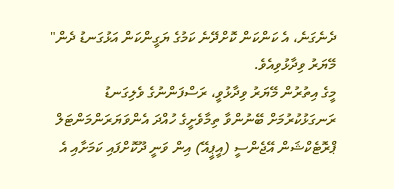ދެނެގަނެ، އެ ކަންކަން ކޮށްދޭނެ ކަމުގެ ޔަގީންކަން އަޅުގަނޑު ދެން" މޭޔަރު ވިދާޅުވިއެވެ.
މީގެ އިތުރުން މޭޔަރު ވިދާޅުވީ، ރަސްފަންނުގެ ވެލިގަނޑު ރަނގަޅުކުރުމަށް ބޭނުންވާ ތިމާވެށީގެ ހުއްދަ އެންވަޔަރަންމަންޓަލް ޕްރޮޓެކްޝަން އޭޖެންސީ (އީޕީއޭ) އިން ވަނީ ދޫކޮށްފައި ކަމަށާއި އެ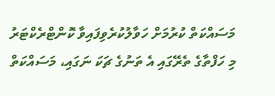މަސައްކަތް ކުރުމަށް ހަވާލުކުރެވިފައިވާ ކޮންޓްރެކްޓަރު މި ހަފްތާގެ ތެރޭގައި އެ ތަނުގެ ޗަކަ ނަގައި، މަސައްކަތް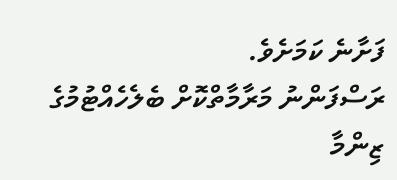ފަށާނެ ކަމަށެވެ.
ރަސްފަންނު މަރާމާތްކޮށް ބެލެހެއްޓުމުގެ ޒިންމާ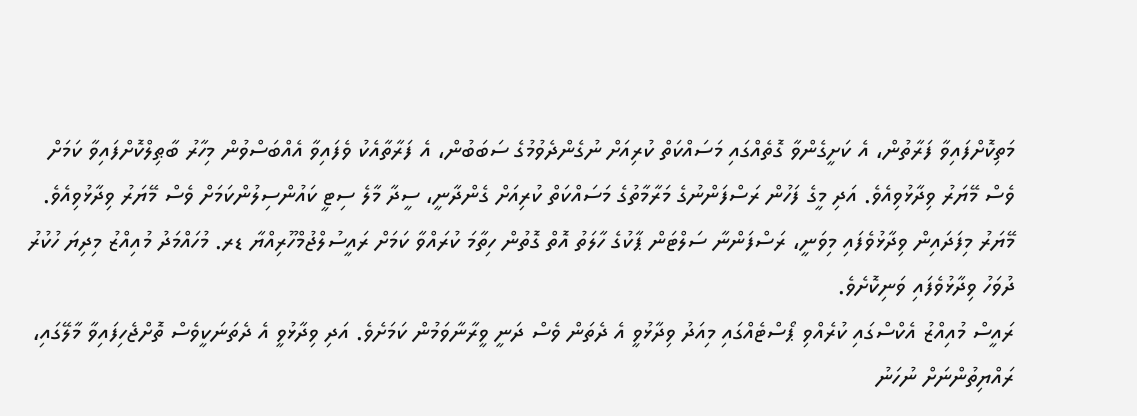މަތިކޮށްފައިވާ ފަރާތުން، އެ ކަށީގެންވާ ގޮތެއްގައި މަސައްކަތް ކުރިއަށް ނުގެންދެވުމުގެ ސަބަބުން، އެ ފަރާތާއެކު ވެފައިވާ އެއްބަސްވުން މިހާރު ބާޠިލްކޮށްފައިވާ ކަމަށް ވެސް މޭޔަރު ވިދާޅުވިއެވެ. އަދި މީގެ ފަހުން ރަސްފަންނުގެ މަރާމާތުގެ މަސައްކަތް ކުރިއަށް ގެންދާނީ، ސީދާ މާލެ ސިޓީ ކައުންސިލުންކަމަށް ވެސް މޭޔަރު ވިދާޅުވިއެވެ.
މޭޔަރު މިފަދައިން ވިދާޅުވެފައި މިވަނީ، ރަސްފަންނާ ސަލްޓަން ޕާކުގެ ހާލަތު އޮތް ގޮތުން ހިތާމަ ކުރައްވާ ކަމަށް ރައީސުލްޖުމްހޫރިއްޔާ ޑރ. މުހައްމަދު މުއިއްޒު މިދިޔަ ހުކުރު ދުވަހު ވިދާޅުވެފައި ވަނިކޮށެވެ.
ރައީސް މުއިއްޒު އެކްސްގައި ކުރެއްވި ޕޯސްޓެއްގައި މިއަދު ވިދާޅުވީ އެ ދެތަން ވެސް ދަނީ ވީރާނާވަމުން ކަމަށެވެ. އަދި ވިދާޅުވީ އެ ދެތަނަކީވެސް ތޮށްޖެހިފައިވާ މާލޭގައި، ރައްޔިތުންނަށް ނުހަނު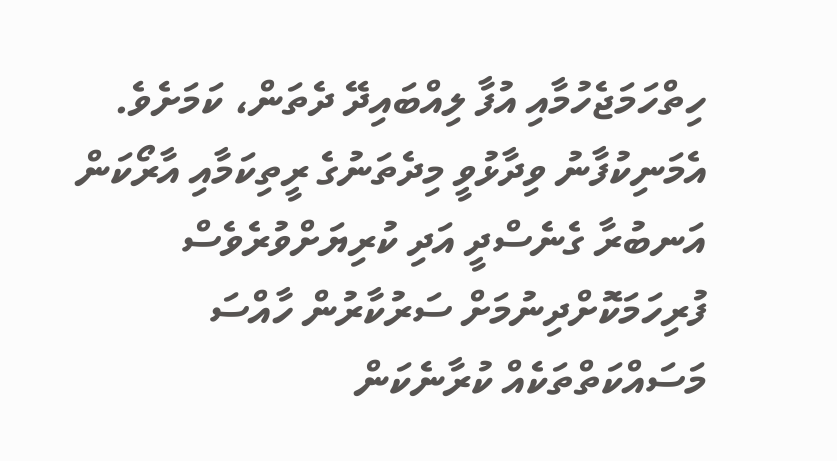ހިތްހަމަޖެހުމާއި އުފާ ލިއްބައިދޭ ދެތަން، ކަމަށެވެ.
އެމަނިކުފާނު ވިދާޅުވީ މިދެތަނުގެ ރީތިކަމާއި އާރޯކަން އަނބުރާ ގެނެސްދީ އަދި ކުރިޔަށްވުރެވެސް ފުރިހަމަކޮށްދިނުމަށް ސަރުކާރުން ހާއްސަ މަސައްކަތްތަކެއް ކުރާނެކަން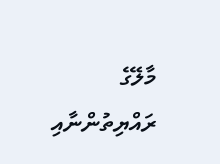މާލޭގެ ރައްޔިތުންނާއި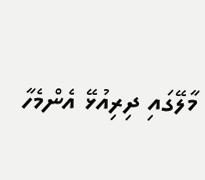މާލޭގައި ދިރިއުޅޭ އެންމެހާ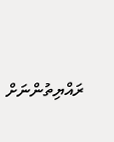ރައްޔިތުންނަށް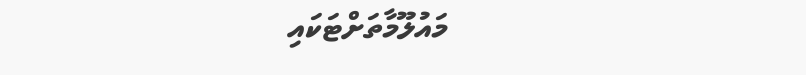މައުލޫމާތަށްޓަކައި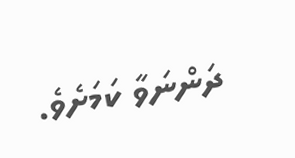ދަންނަވާ ކަމަށެވެ.